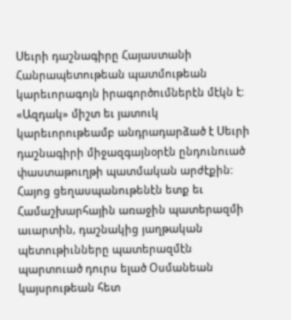Սեւրի դաշնագիրը Հայաստանի Հանրապետութեան պատմութեան կարեւորագոյն իրագործումներէն մէկն է:
«Ազդակ» միշտ եւ յատուկ կարեւորութեամբ անդրադարձած է Սեւրի դաշնագիրի միջազգայնօրէն ընդունուած փաստաթուղթի պատմական արժէքին:
Հայոց ցեղասպանութենէն ետք եւ Համաշխարհային առաջին պատերազմի աւարտին, դաշնակից յաղթական պետութիւնները պատերազմէն պարտուած դուրս ելած Օսմանեան կայսրութեան հետ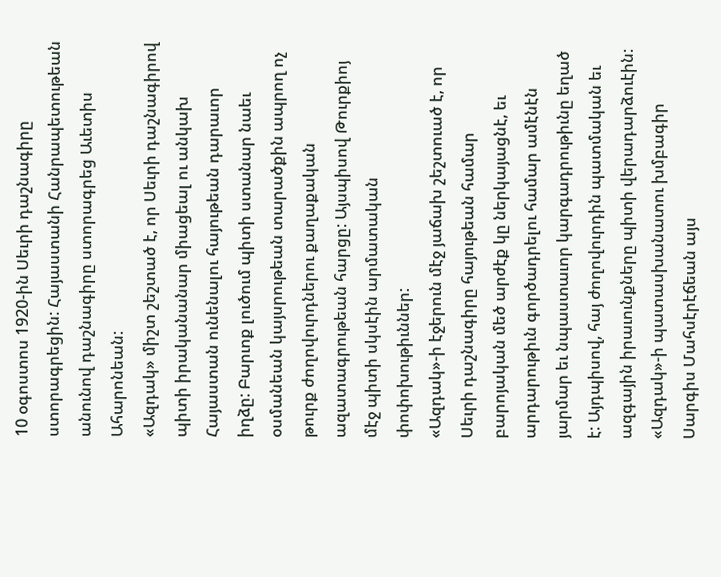10 օգոստոս 1920-ին Սեւրի դաշնագիրը ստորագրեցին: Հայաստանի Հանրապետութեան անունով դաշնագիրը ստորագրեց Աւետիս Ահարոնեան:
«Ազդակ» միշտ շեշտած է, որ Սեւրի դաշնագիրով պիտի իրականանար միացեալ ու անկախ Հայաստան ունենալու հայութեան դարաւոր իղձը: Բարւոք լուծում պիտի ստանար նաեւ օսմանեան կայսրութեան տարածքին ապրող ոչ թուրք ժողովուրդներու քաղաքական ազատագրութեան հարցը: Այսպիսով Թուրքիոյ մէջ պիտի սկսէին արմատական փոփոխութիւններ:
«Ազդակ»-ի էջերուն մէջ յաճախ շեշտուած է, որ Սեւրի դաշնագիրը հայութեան համար բարոյական մեծ արժէք կը ներկայացնէ, եւ արդարութիւն գործադրելու համար ամէնէն յարմար եւ նպաստաւոր կարգադրութիւնը եղած է: Այդպիսով, հայ ժողովուրդին պատմական եւ ազգային իրաւունքները պիտի վերադարձուէին:
«Ազդակ»-ի պատասխանատու խմբագիր Սարգիս Մահսէրէճեան այս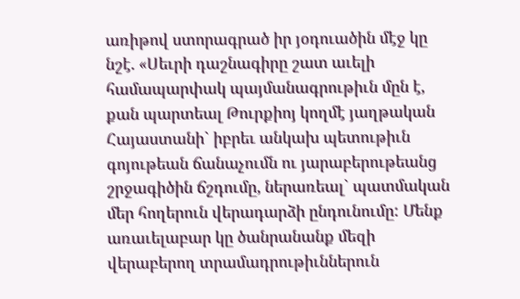առիթով ստորագրած իր յօդուածին մէջ կը նշէ. «Սեւրի դաշնագիրը շատ աւելի համապարփակ պայմանագրութիւն մըն է, քան պարտեալ Թուրքիոյ կողմէ յաղթական Հայաստանի` իբրեւ անկախ պետութիւն գոյութեան ճանաչումն ու յարաբերութեանց շրջագիծին ճշդումը, ներառեալ` պատմական մեր հողերուն վերադարձի ընդունումը: Մենք առաւելաբար կը ծանրանանք մեզի վերաբերող տրամադրութիւններուն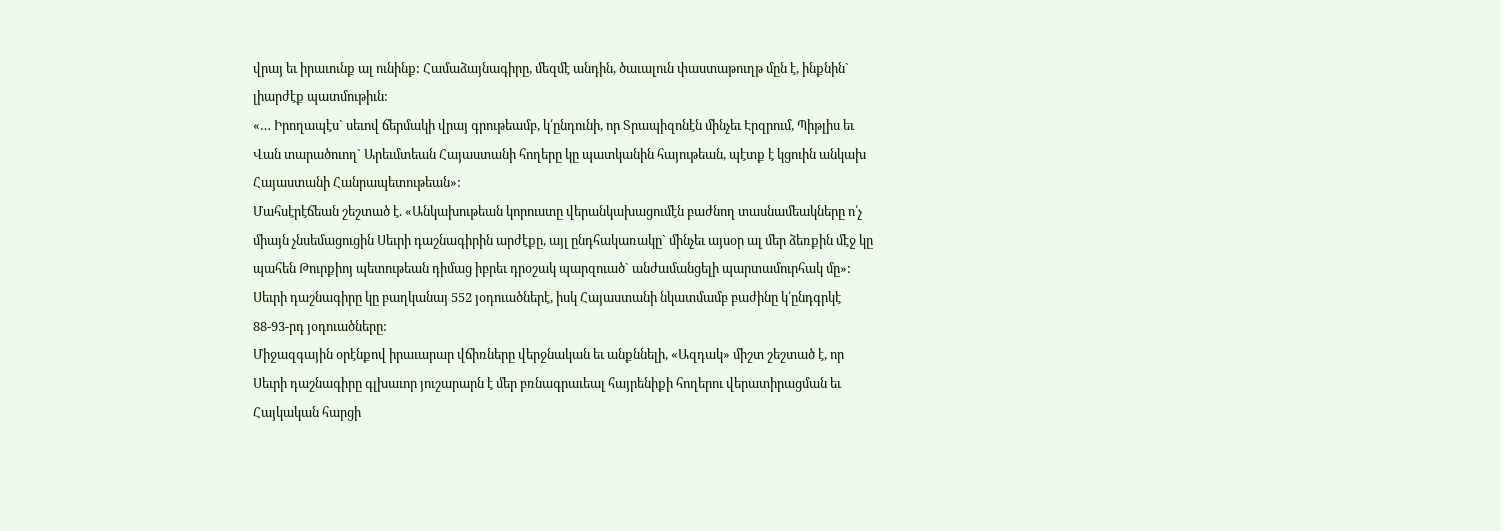վրայ եւ իրաւունք ալ ունինք: Համաձայնագիրը, մեզմէ անդին, ծաւալուն փաստաթուղթ մըն է, ինքնին` լիարժէք պատմութիւն:
«… Իրողապէս` սեւով ճերմակի վրայ գրութեամբ, կ՛ընդունի, որ Տրապիզոնէն մինչեւ Էրզրում, Պիթլիս եւ Վան տարածուող` Արեւմտեան Հայաստանի հողերը կը պատկանին հայութեան, պէտք է կցուին անկախ Հայաստանի Հանրապետութեան»:
Մահսէրէճեան շեշտած է. «Անկախութեան կորուստը վերանկախացումէն բաժնող տասնամեակները ո՛չ միայն չնսեմացուցին Սեւրի դաշնագիրին արժէքը, այլ ընդհակառակը` մինչեւ այսօր ալ մեր ձեռքին մէջ կը պահեն Թուրքիոյ պետութեան դիմաց իբրեւ դրօշակ պարզուած` անժամանցելի պարտամուրհակ մը»:
Սեւրի դաշնագիրը կը բաղկանայ 552 յօդուածներէ, իսկ Հայաստանի նկատմամբ բաժինը կ՛ընդգրկէ 88-93-րդ յօդուածները:
Միջազգային օրէնքով իրաւարար վճիռները վերջնական եւ անքննելի, «Ազդակ» միշտ շեշտած է, որ Սեւրի դաշնագիրը գլխաւոր յուշարարն է մեր բռնագրաւեալ հայրենիքի հողերու վերատիրացման եւ Հայկական հարցի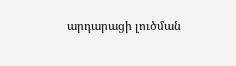արդարացի լուծման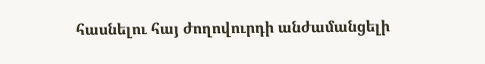հասնելու հայ ժողովուրդի անժամանցելի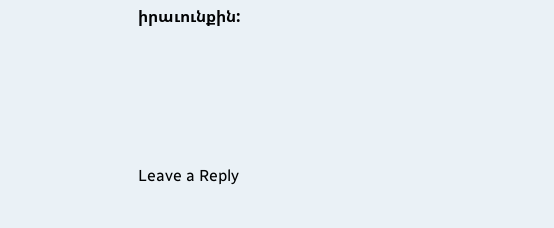իրաւունքին:




Leave a Reply